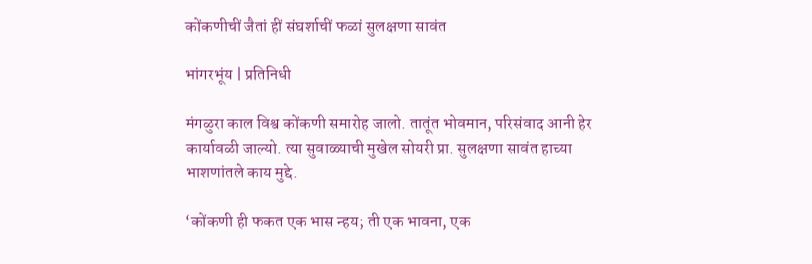कोंकणीचीं जैतां हीं संघर्शाचीं फळां सुलक्षणा सावंत

भांगरभूंय | प्रतिनिधी

मंगळुरा काल विश्व कोंकणी समारोह जालो. तातूंत भोवमान, परिसंवाद आनी हेर कार्यावळी जाल्यो. त्या सुवाळ्याची मुखेल सोयरी प्रा. सुलक्षणा सावंत हाच्या भाशणांतले काय मुद्दे.

‘कोंकणी ही फकत एक भास न्हय; ती एक भावना, एक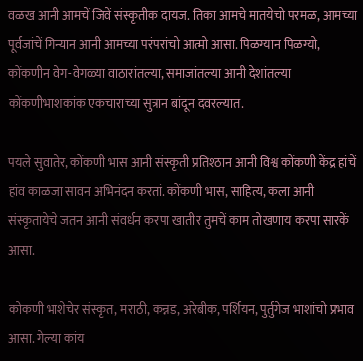वळख आनी आमचें जिवें संस्कृतीक दायज. तिका आमचे मातयेचो परमळ, आमच्या पूर्वजांचें गिन्यान आनी आमच्या परंपरांचो आत्मो आसा. पिळग्यान पिळग्यो, कोंकणीन वेग-वेगळ्या वाठारांतल्या, समाजांतल्या आनी देशांतल्या कोंकणीभाशकांक एकचाराच्या सुत्रान बांदून दवरल्यात.

पयले सुवातेर, कोंकणी भास आनी संस्कृती प्रतिश्ठान आनी विश्व कोंकणी केंद्र हांचें हांव काळजा सावन अभिनंदन करतां. कोंकणी भास, साहित्य, कला आनी संस्कृतायेचे जतन आनी संवर्धन करपा खातीर तुमचें काम तोखणाय करपा सारकें आसा.

कोकणी भाशेचेर संस्कृत, मराठी, कन्नड, अरेबीक, पर्शियन, पुर्तुगेज भाशांचो प्रभाव आसा. गेल्या कांय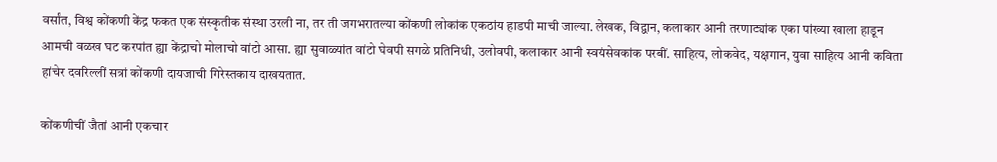वर्सांत, विश्व कोंकणी केंद्र फकत एक संस्कृतीक संस्था उरली ना, तर ती जगभरातल्या कोंकणी लोकांक एकठांय हाडपी माची जाल्या. लेखक, विद्वान, कलाकार आनी तरणाट्यांक एका पांख्या खाला हाडून आमची वळख घट करपांत ह्या केंद्राचो मोलाचो वांटो आसा. ह्या सुवाळ्यांत वांटो घेवपी सगळे प्रतिनिधी, उलोवपी, कलाकार आनी स्वयंसेवकांक परबीं. साहित्य, लोकवेद, यक्षगान, युवा साहित्य आनी कविता हांचेर दवरिल्लीं सत्रां कोंकणी दायजाची गिरेस्तकाय दाखयतात.

कोंकणीचीं जैतां आनी एकचार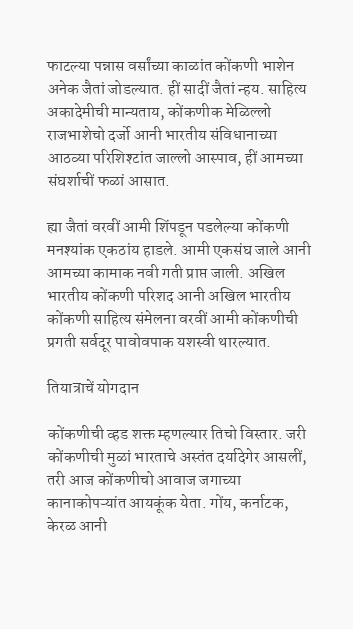फाटल्या पन्नास वर्सांच्या काळांत कोंकणी भाशेन अनेक जैतां जोडल्यात. हीं सादीं जैतां न्हय. साहित्य अकादेमीची मान्यताय, कोंकणीक मेळिल्लो राजभाशेचो दर्जो आनी भारतीय संविधानाच्या आठव्या परिशिश्टांत जाल्लो आस्पाव, हीं आमच्या संघर्शाचीं फळां आसात.

ह्या जैतां वरवीं आमी शिंपडून पडलेल्या कोंकणी मनश्यांक एकठांय हाडले. आमी एकसंघ जाले आनी आमच्या कामाक नवी गती प्राप्त जाली. अखिल भारतीय कोंकणी परिशद आनी अखिल भारतीय कोंकणी साहित्य संमेलना वरवीं आमी कोंकणीची प्रगती सर्वदूर पावोवपाक यशस्वी थारल्यात.

तियात्राचें योगदान

कोंकणीची व्हड शक्त म्हणल्यार तिचो विस्तार. जरी कोंकणीची मुळां भारताचे अस्तंत दर्यादेगेर आसलीं, तरी आज कोंकणीचो आवाज जगाच्या कानाकोपऱ्यांत आयकूंक येता. गोंय, कर्नाटक, केरळ आनी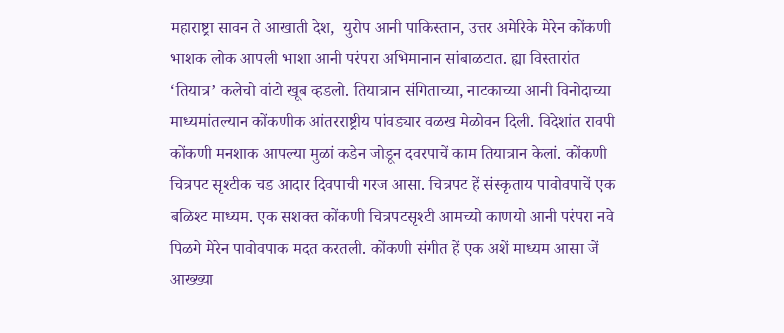महाराष्ट्रा सावन ते आखाती देश,  युरोप आनी पाकिस्तान, उत्तर अमेरिके मेरेन कोंकणी भाशक लोक आपली भाशा आनी परंपरा अभिमानान सांबाळटात. ह्या विस्तारांत ‘तियात्र’ कलेचो वांटो खूब व्हडलो. तियात्रान संगिताच्या, नाटकाच्या आनी विनोदाच्या माध्यमांतल्यान कोंकणीक आंतरराष्ट्रीय पांवड्यार वळख मेळोवन दिली. विदेशांत रावपी कोंकणी मनशाक आपल्या मुळां कडेन जोडून दवरपाचें काम तियात्रान केलां. कोंकणी चित्रपट सृश्टीक चड आदार दिवपाची गरज आसा. चित्रपट हें संस्कृताय पावोवपाचें एक बळिश्ट माध्यम. एक सशक्त कोंकणी चित्रपटसृश्टी आमच्यो काणयो आनी परंपरा नवे पिळगे मेरेन पावोवपाक मदत करतली. कोंकणी संगीत हें एक अशें माध्यम आसा जें आख्ख्या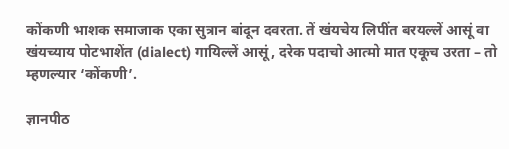कोंकणी भाशक समाजाक एका सुत्रान बांदून दवरता. तें खंयचेय लिपींत बरयल्लें आसूं वा खंयच्याय पोटभाशेंत (dialect) गायिल्लें आसूं, दरेक पदाचो आत्मो मात एकूच उरता – तो म्हणल्यार ‘कोंकणी’.

ज्ञानपीठ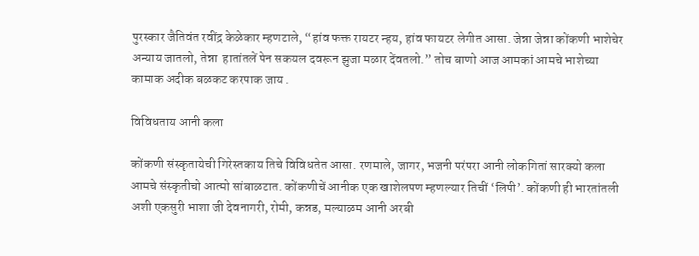पुरस्कार जैतिवंत रवींद्र केळेकार म्हणटाले, “हांव फक्त रायटर न्हय, हांव फायटर लेगीत आसा. जेन्ना जेन्ना कोंकणी भाशेचेर अन्याय जातलो, तेन्ना  हातांतलें पेन सकयल दवरून झुजा मळार देंवतलो.” तोच बाणो आज आमकां आमचे भाशेच्या कामाक अदीक बळकट करपाक जाय .

विविधताय आनी कला

कोंकणी संस्कृतायेची गिरेस्तकाय तिचे विविधतेत आसा. रणमाले, जागर, भजनी परंपरा आनी लोकगितां सारक्यो कला आमचे संस्कृतीचो आत्मो सांबाळटात. कोंकणीचें आनीक एक खाशेलपण म्हणल्यार तिचीं ‘लिपी’. कोंकणी ही भारतांतली अशी एकसुरी भाशा जी देवनागरी, रोमी, कन्नड, मल्याळम आनी अरबी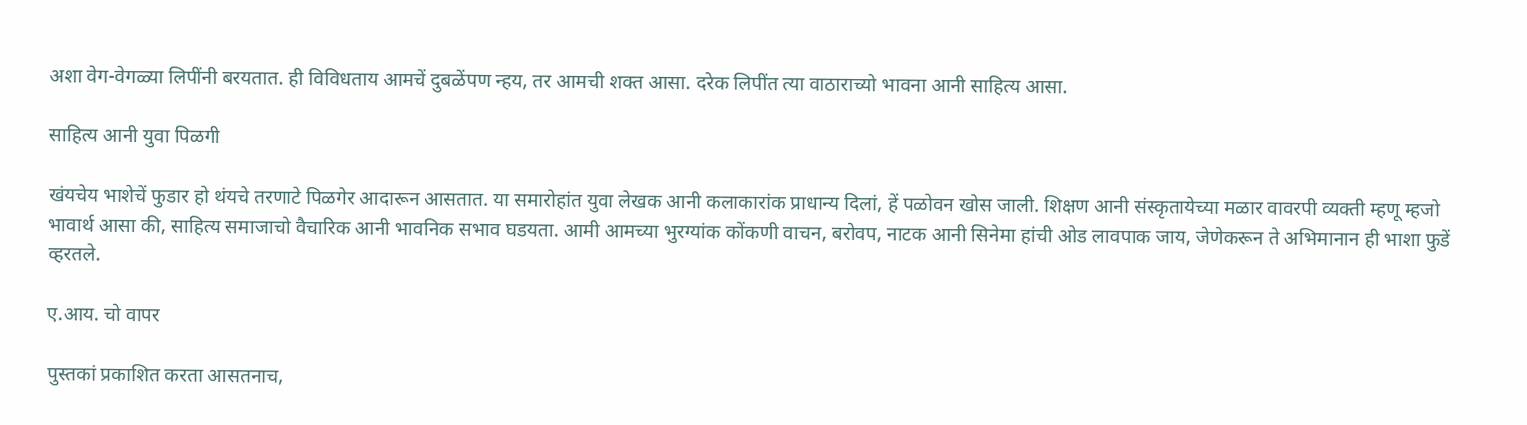अशा वेग-वेगळ्या लिपींनी बरयतात. ही विविधताय आमचें दुबळेंपण न्हय, तर आमची शक्त आसा. दरेक लिपींत त्या वाठाराच्यो भावना आनी साहित्य आसा.

साहित्य आनी युवा पिळगी

खंयचेय भाशेचें फुडार हो थंयचे तरणाटे पिळगेर आदारून आसतात. या समारोहांत युवा लेखक आनी कलाकारांक प्राधान्य दिलां, हें पळोवन खोस जाली. शिक्षण आनी संस्कृतायेच्या मळार वावरपी व्यक्ती म्हणू म्हजो भावार्थ आसा की, साहित्य समाजाचो वैचारिक आनी भावनिक सभाव घडयता. आमी आमच्या भुरग्यांक कोंकणी वाचन, बरोवप, नाटक आनी सिनेमा हांची ओड लावपाक जाय, जेणेकरून ते अभिमानान ही भाशा फुडें व्हरतले.

ए.आय. चो वापर

पुस्तकां प्रकाशित करता आसतनाच,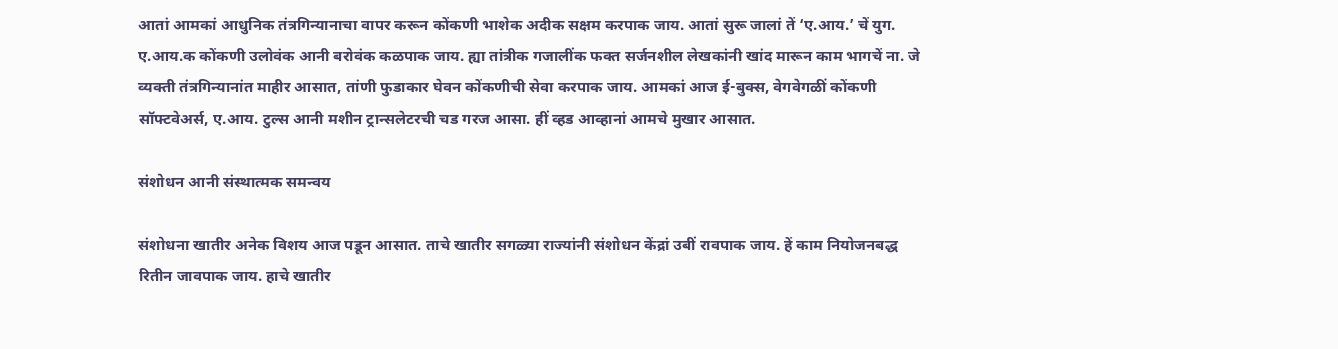आतां आमकां आधुनिक तंत्रगिन्यानाचा वापर करून कोंकणी भाशेक अदीक सक्षम करपाक जाय. आतां सुरू जालां तें ‘ए.आय.’ चें युग. ए.आय.क कोंकणी उलोवंक आनी बरोवंक कळपाक जाय. ह्या तांत्रीक गजालींक फक्त सर्जनशील लेखकांनी खांद मारून काम भागचें ना. जे व्यक्ती तंत्रगिन्यानांत माहीर आसात, तांणी फुडाकार घेवन कोंकणीची सेवा करपाक जाय. आमकां आज ई-बुक्स, वेगवेगळीं कोंकणी सॉफ्टवेअर्स, ए.आय. टुल्स आनी मशीन ट्रान्सलेटरची चड गरज आसा. हीं व्हड आव्हानां आमचे मुखार आसात.

संशोधन आनी संस्थात्मक समन्वय

संशोधना खातीर अनेक विशय आज पडून आसात. ताचे खातीर सगळ्या राज्यांनी संशोधन केंद्रां उबीं रावपाक जाय. हें काम नियोजनबद्ध रितीन जावपाक जाय. हाचे खातीर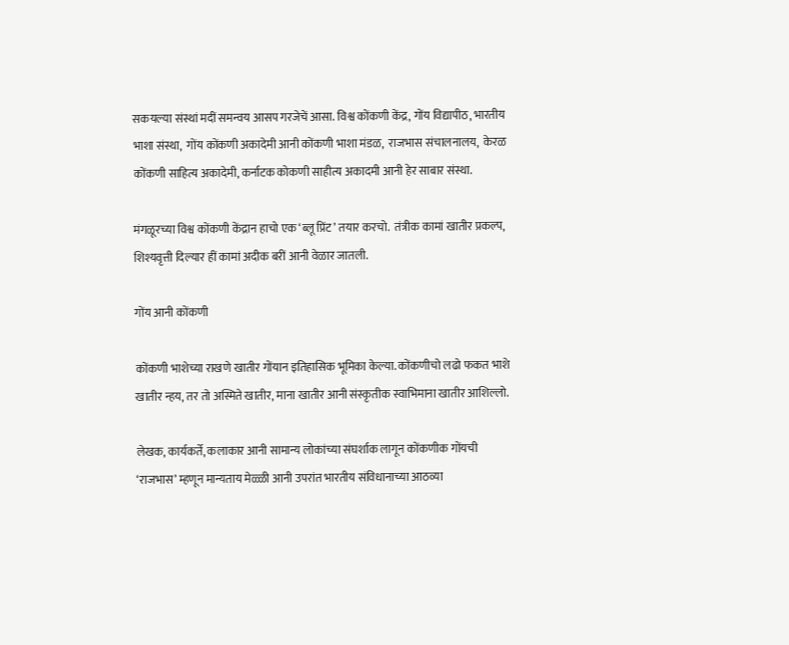सकयल्या संस्थां मदीं समन्वय आसप गरजेचें आसा. विश्व कोंकणी केंद्र, गोंय विद्यापीठ, भारतीय भाशा संस्था,  गोंय कोंकणी अकादेमी आनी कोंकणी भाशा मंडळ,  राजभास संचालनालय,  केरळ कोंकणी साहित्य अकादेमी, कर्नाटक कोकणी साहीत्य अकादमी आनी हेर साबार संस्था.

मंगळूरच्या विश्व कोंकणी केंद्रान हाचो एक ‘ब्लू प्रिंट’ तयार करचो.  तंत्रीक कामां खातीर प्रकल्प, शिश्यवृत्ती दिल्यार हीं कामां अदीक बरीं आनी वेळार जातली.

गोंय आनी कोंकणी

कोंकणी भाशेच्या राखणे खातीर गोंयान इतिहासिक भूमिका केल्या. कोंकणीचो लढो फकत भाशे खातीर न्हय, तर तो अस्मिते खातीर, माना खातीर आनी संस्कृतीक स्वाभिमाना खातीर आशिल्लो.

लेखक, कार्यकर्ते, कलाकार आनी सामान्य लोकांच्या संघर्शाक लागून कोंकणीक गोंयची ‘राजभास’ म्हणून मान्यताय मेळ्ळी आनी उपरांत भारतीय संविधानाच्या आठव्या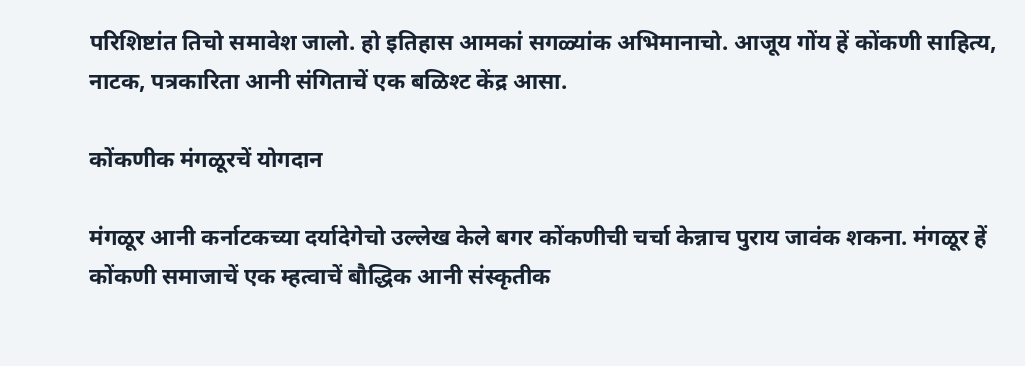परिशिष्टांत तिचो समावेश जालो. हो इतिहास आमकां सगळ्यांक अभिमानाचो. आजूय गोंय हें कोंकणी साहित्य, नाटक, पत्रकारिता आनी संगिताचें एक बळिश्ट केंद्र आसा.

कोंकणीक मंगळूरचें योगदान

मंगळूर आनी कर्नाटकच्या दर्यादेगेचो उल्लेख केले बगर कोंकणीची चर्चा केन्नाच पुराय जावंक शकना. मंगळूर हें कोंकणी समाजाचें एक म्हत्वाचें बौद्धिक आनी संस्कृतीक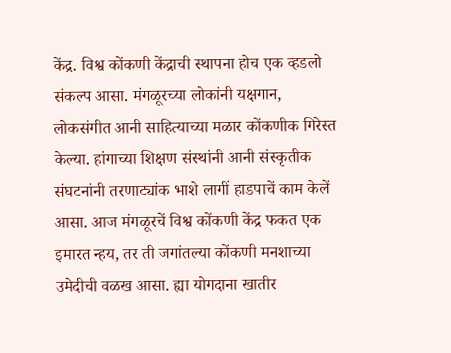केंद्र. विश्व कोंकणी केंद्राची स्थापना होच एक व्हडलो संकल्प आसा. मंगळूरच्या लोकांनी यक्षगान, लोकसंगीत आनी साहित्याच्या मळार कोंकणीक गिरेस्त केल्या. हांगाच्या शिक्षण संस्थांनी आनी संस्कृतीक संघटनांनी तरणाट्यांक भाशे लागीं हाडपाचें काम केलें आसा. आज मंगळूरचें विश्व कोंकणी केंद्र फकत एक इमारत न्हय, तर ती जगांतल्या कोंकणी मनशाच्या उमेदीची वळख आसा. ह्या योगदाना खातीर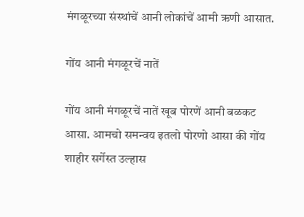मंगळूरच्या संस्थांचें आनी लोकांचें आमी ऋणी आसात.

गोंय आनी मंगळूरचें नातें

गोंय आनी मंगळूरचें नातें खूब पोरणें आनी बळकट आसा. आमचो समन्वय इतलो पोरणो आसा की गोंय शाहीर सर्गेस्त उल्हास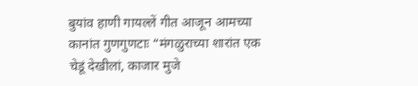बुयांव हाणी गायल्लें गीत आजून आमच्या कानांत गुणगुणटाः “मंगळुराच्या शारांत एक चेडूं देखीलां, काजार मुजे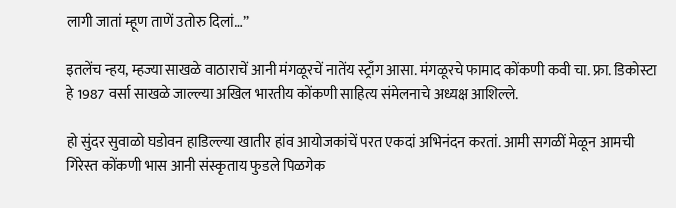लागी जातां म्हूण ताणें उतोरु दिलां…”

इतलेंच न्हय, म्हज्या साखळे वाठाराचें आनी मंगळूरचें नातेंय स्ट्राँग आसा. मंगळूरचे फामाद कोंकणी कवी चा. फ्रा. डिकोस्टा हे 1987 वर्सा साखळे जाल्ल्या अखिल भारतीय कोंकणी साहित्य संमेलनाचे अध्यक्ष आशिल्ले.

हो सुंदर सुवाळो घडोवन हाडिल्ल्या खातीर हांव आयोजकांचें परत एकदां अभिनंदन करतां. आमी सगळीं मेळून आमची गिरेस्त कोंकणी भास आनी संस्कृताय फुडले पिळगेक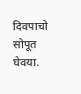दिवपाचो सोपूत घेवया.